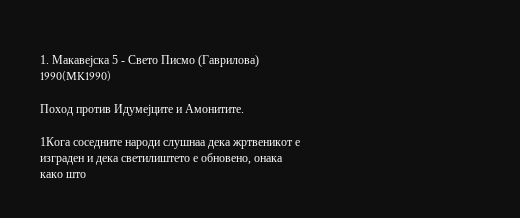1. Макавејска 5 - Свето Писмо (Гаврилова) 1990(MK1990)

Поход против Идумејците и Амонитите.

1Кога соседните народи слушнаа дека жртвеникот е изграден и дека светилиштето е обновено, онака како што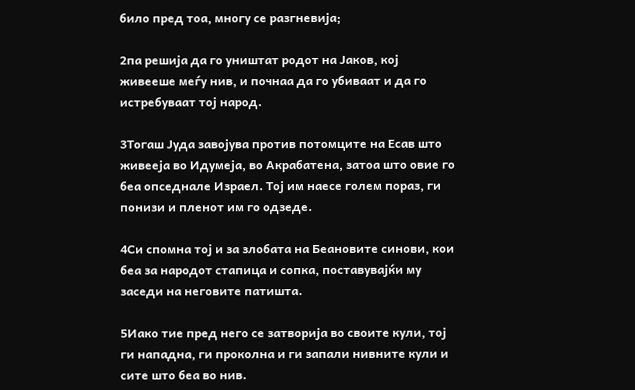било пред тоа, многу се разгневија;

2па решија да го уништат родот на Јаков, кој живееше меѓу нив, и почнаа да го убиваат и да го истребуваат тој народ.

3Тогаш Јуда завојува против потомците на Есав што живееја во Идумеја, во Акрабатена, затоа што овие го беа опседнале Израел. Тој им наесе голем пораз, ги понизи и пленот им го одзеде.

4Си спомна тој и за злобата на Беановите синови, кои беа за народот стапица и сопка, поставувајќи му заседи на неговите патишта.

5Иако тие пред него се затворија во своите кули, тој ги нападна, ги проколна и ги запали нивните кули и сите што беа во нив.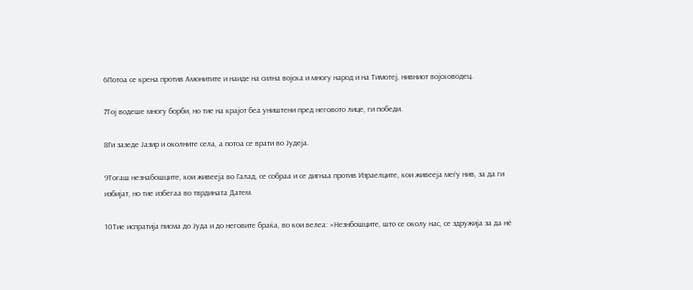6Потоа се крена против Амонитите и наиде на силна војска и многу народ и на Тимотеј, нивниот војсководец.

7Тој водеше многу борби, но тие на крајот беа уништени пред неговото лице, ги победи.

8Ги зазеде Јазир и околните села, а потоа се врати во Јудеја.

9Тогаш незнабошците, кои живееја во Галад, се собраа и се дигнаа против Израелците, кои живееја меѓу нив, за да ги избијат, но тие избегаа во тврдината Датем.

10Тие испратија писма до Јуда и до неговите браќа, во кои велеа: »Незнбошците, што се околу нас, се здружија за да нѐ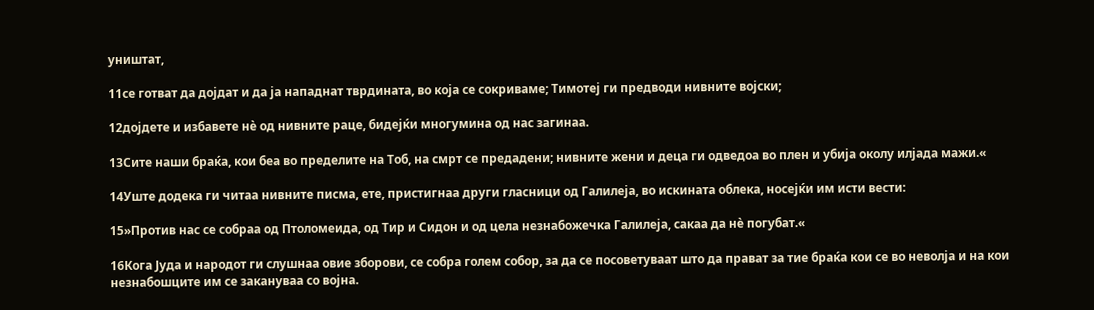уништат,

11се готват да дојдат и да ја нападнат тврдината, во која се сокриваме; Тимотеј ги предводи нивните војски;

12дојдете и избавете нѐ од нивните раце, бидејќи многумина од нас загинаа.

13Сите наши браќа, кои беа во пределите на Тоб, на смрт се предадени; нивните жени и деца ги одведоа во плен и убија околу илјада мажи.«

14Уште додека ги читаа нивните писма, ете, пристигнаа други гласници од Галилеја, во искината облека, носејќи им исти вести:

15»Против нас се собраа од Птоломеида, од Тир и Сидон и од цела незнабожечка Галилеја, сакаа да нѐ погубат.«

16Кога Јуда и народот ги слушнаа овие зборови, се собра голем собор, за да се посоветуваат што да прават за тие браќа кои се во неволја и на кои незнабошците им се закануваа со војна.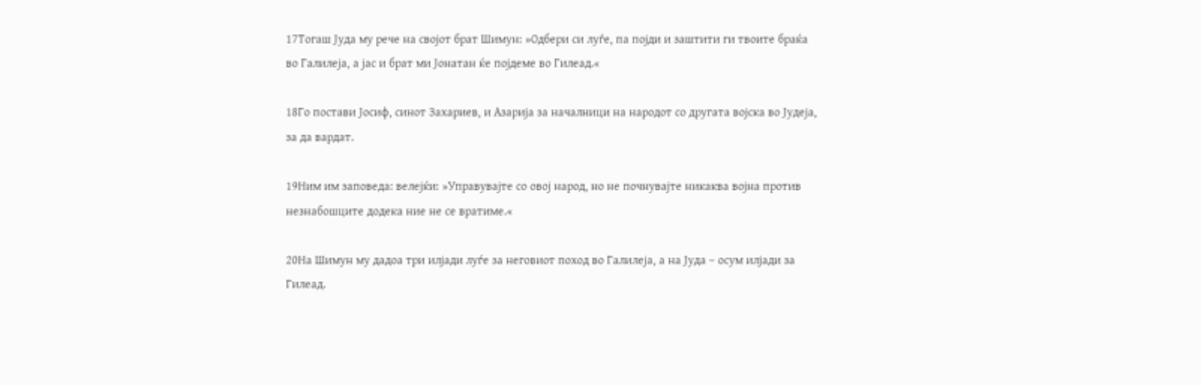17Тогаш Јуда му рече на својот брат Шимун: »Одбери си луѓе, па појди и заштити ги твоите браќа во Галилеја, а јас и брат ми Јонатан ќе појдеме во Гилеад.«

18Го постави Јосиф, синот Захариев, и Азарија за началници на народот со другата војска во Јудеја, за да вардат.

19Ним им заповеда: велејќи: »Управувајте со овој народ, но не почнувајте никаква војна против незнабошците додека ние не се вратиме.«

20На Шимун му дадоа три илјади луѓе за неговиот поход во Галилеја, а на Јуда – осум илјади за Гилеад.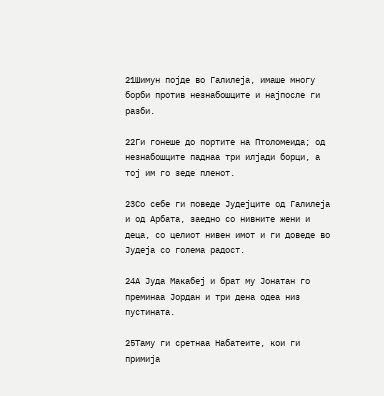21Шимун појде во Галилеја, имаше многу борби против незнабошците и најпосле ги разби.

22Ги гонеше до портите на Птоломеида; од незнабошците паднаа три илјади борци, а тој им го зеде пленот.

23Со себе ги поведе Јудејците од Галилеја и од Арбата, заедно со нивните жени и деца, со целиот нивен имот и ги доведе во Јудеја со голема радост.

24А Јуда Макабеј и брат му Јонатан го преминаа Јордан и три дена одеа низ пустината.

25Таму ги сретнаа Набатеите, кои ги примија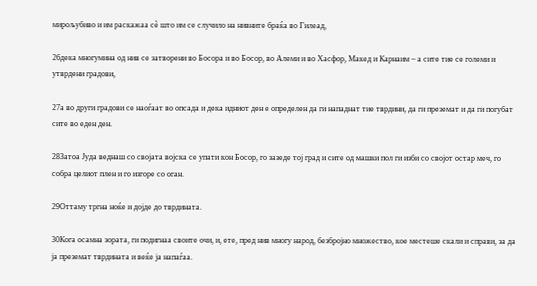мирољубиво и им раскажаа сѐ што им се случило на нивните браќа во Гилеад,

26дека многумина од нив се затворени во Босора и во Босор, во Алеми и во Хасфор, Макед и Карнаим – а сите тие се големи и утврдени градови,

27а во други градови се наоѓаат во опсада и дека идниот ден е определен да ги нападнат тие тврдини, да ги преземат и да ги погубат сите во еден ден.

28Затоа Јуда веднаш со својата војска се упати кон Босор, го зазеде тој град и сите од машки пол ги изби со својот остар меч, го собра целиот плен и го изгоре со оган.

29Оттаму тргна ноќе и дојде до тврдината.

30Кога осамна зората, ги подигнаа своите очи, и, ете, пред нив многу народ, безбројно множество, кое местеше скали и справи, за да ја преземат тврдината и веќе ја напаѓаа.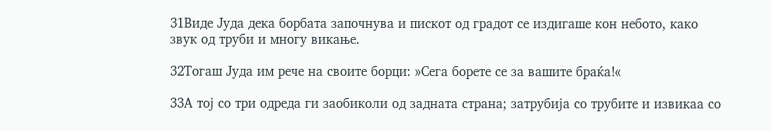31Виде Јуда дека борбата започнува и пискот од градот се издигаше кон небото, како звук од труби и многу викање.

32Тогаш Јуда им рече на своите борци: »Сега борете се за вашите браќа!«

33А тој со три одреда ги заобиколи од задната страна; затрубија со трубите и извикаа со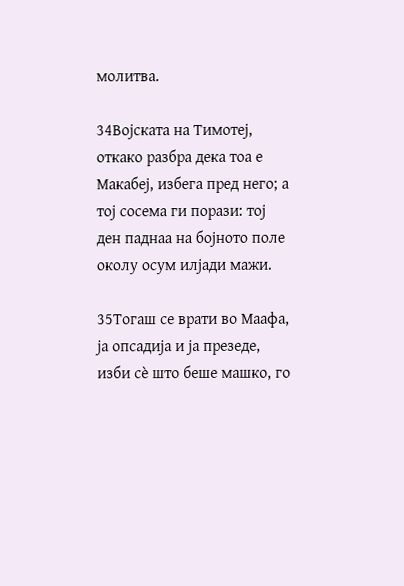молитва.

34Војската на Тимотеј, откако разбра дека тоа е Макабеј, избега пред него; а тој сосема ги порази: тој ден паднаа на бојното поле околу осум илјади мажи.

35Тогаш се врати во Маафа, ја опсадија и ја презеде, изби сѐ што беше машко, го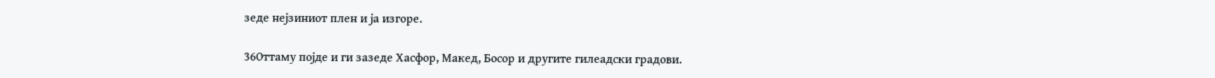зеде нејзиниот плен и ја изгоре.

36Оттаму појде и ги зазеде Хасфор, Макед, Босор и другите гилеадски градови.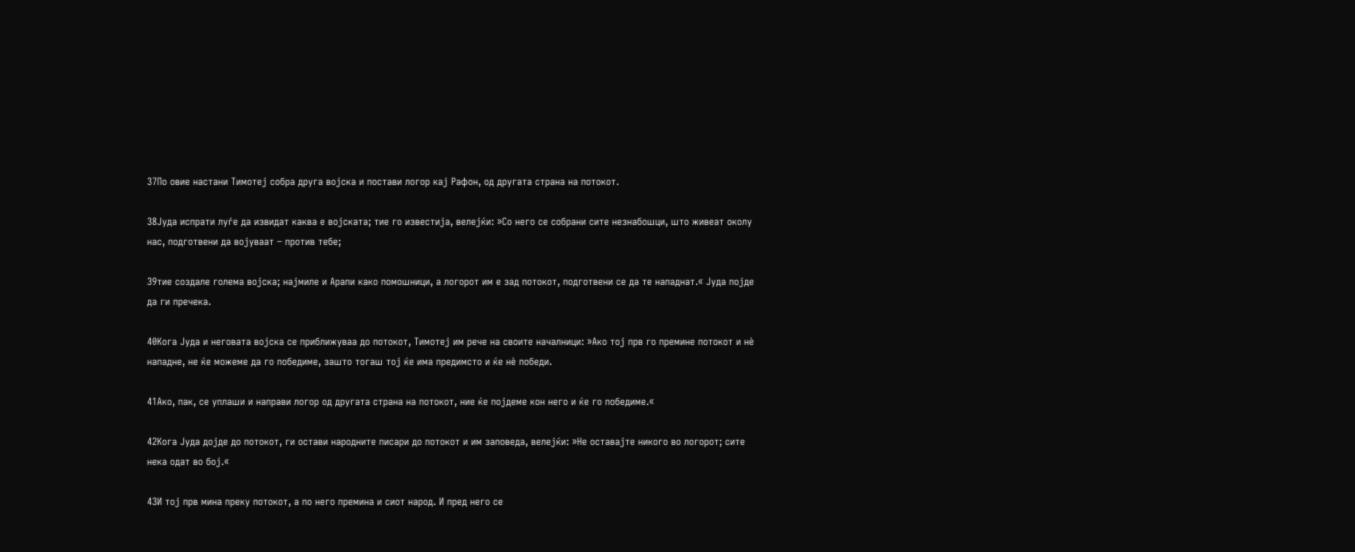37По овие настани Тимотеј собра друга војска и постави логор кај Рафон, од другата страна на потокот.

38Јуда испрати луѓе да извидат каква е војската; тие го известија, велејќи: »Со него се собрани сите незнабошци, што живеат околу нас, подготвени да војуваат – против тебе;

39тие создале голема војска; најмиле и Арапи како помошници, а логорот им е зад потокот, подготвени се да те нападнат.« Јуда појде да ги пречека.

40Кога Јуда и неговата војска се приближуваа до потокот, Тимотеј им рече на своите началници: »Ако тој прв го премине потокот и нѐ нападне, не ќе можеме да го победиме, зашто тогаш тој ќе има предимсто и ќе нѐ победи.

41Ако, пак, се уплаши и направи логор од другата страна на потокот, ние ќе појдеме кон него и ќе го победиме.«

42Кога Јуда дојде до потокот, ги остави народните писари до потокот и им заповеда, велејќи: »Не оставајте никого во логорот; сите нека одат во бој.«

43И тој прв мина преку потокот, а по него премина и сиот народ. И пред него се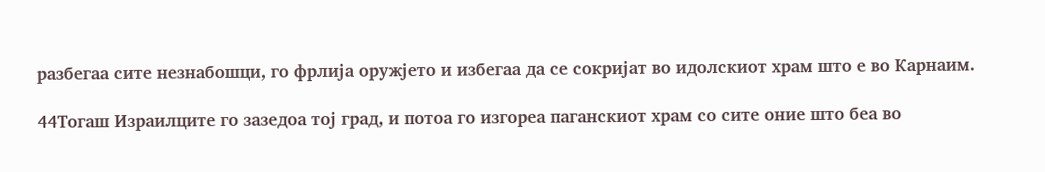разбегаа сите незнабошци, го фрлија оружјето и избегаа да се сокријат во идолскиот храм што е во Карнаим.

44Тогаш Израилците го зазедоа тој град, и потоа го изгореа паганскиот храм со сите оние што беа во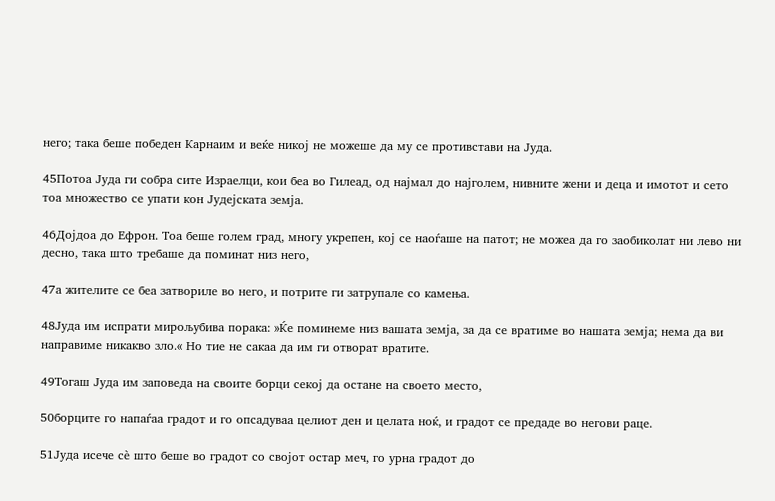него; така беше победен Карнаим и веќе никој не можеше да му се противстави на Јуда.

45Потоа Јуда ги собра сите Израелци, кои беа во Гилеад, од најмал до најголем, нивните жени и деца и имотот и сето тоа множество се упати кон Јудејската земја.

46Дојдоа до Ефрон. Тоа беше голем град, многу укрепен, кој се наоѓаше на патот; не можеа да го заобиколат ни лево ни десно, така што требаше да поминат низ него,

47а жителите се беа затвориле во него, и потрите ги затрупале со камења.

48Јуда им испрати мирољубива порака: »Ќе поминеме низ вашата земја, за да се вратиме во нашата земја; нема да ви направиме никакво зло.« Но тие не сакаа да им ги отворат вратите.

49Тогаш Јуда им заповеда на своите борци секој да остане на своето место,

50борците го напаѓаа градот и го опсадуваа целиот ден и целата ноќ, и градот се предаде во негови раце.

51Јуда исече сѐ што беше во градот со својот остар меч, го урна градот до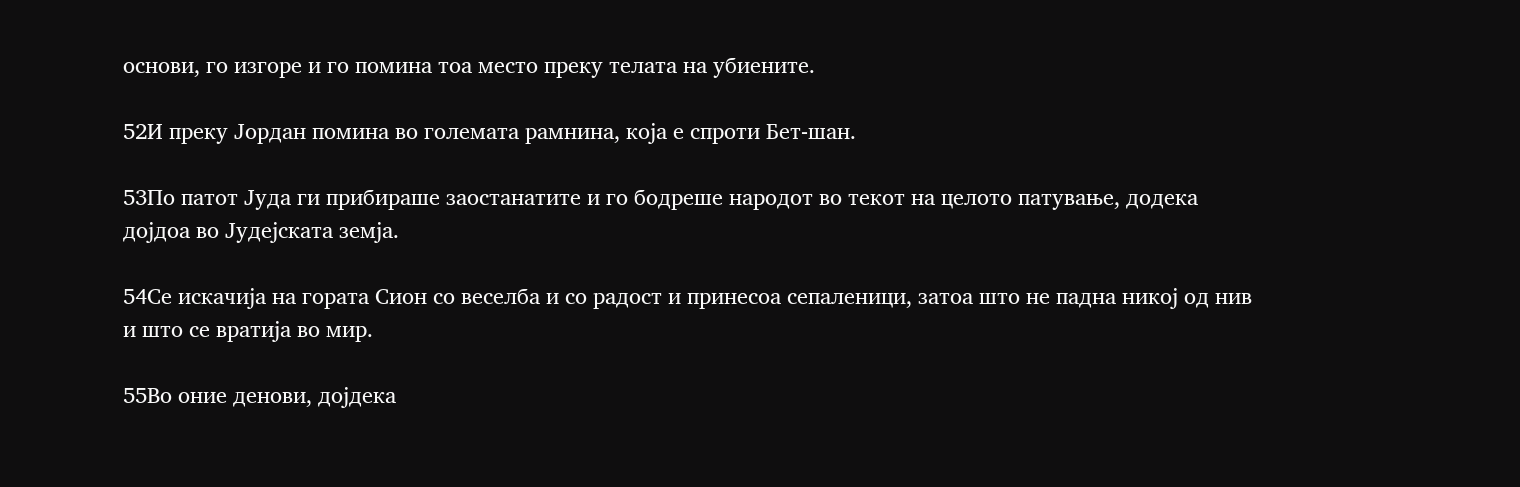основи, го изгоре и го помина тоа место преку телата на убиените.

52И преку Јордан помина во големата рамнина, која е спроти Бет-шан.

53По патот Јуда ги прибираше заостанатите и го бодреше народот во текот на целото патување, додека дојдоа во Јудејската земја.

54Се искачија на гората Сион со веселба и со радост и принесоа сепаленици, затоа што не падна никој од нив и што се вратија во мир.

55Во оние денови, дојдека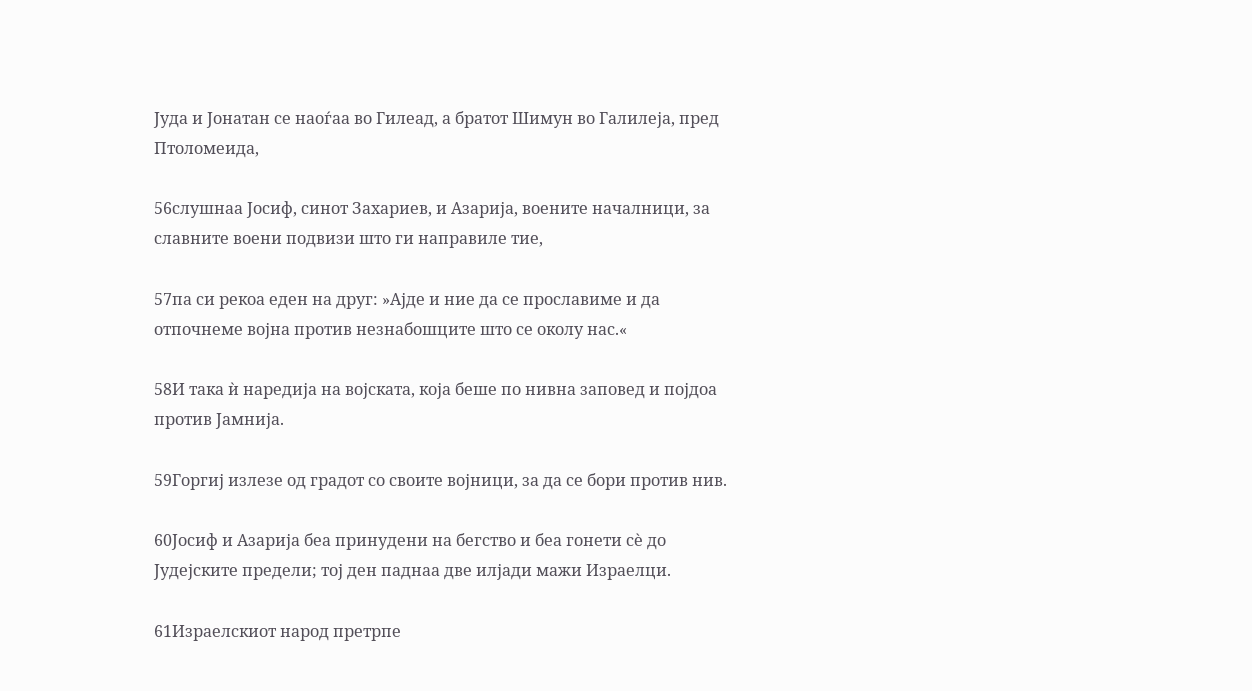Јуда и Јонатан се наоѓаа во Гилеад, а братот Шимун во Галилеја, пред Птоломеида,

56слушнаа Јосиф, синот Захариев, и Азарија, воените началници, за славните воени подвизи што ги направиле тие,

57па си рекоа еден на друг: »Ајде и ние да се прославиме и да отпочнеме војна против незнабошците што се околу нас.«

58И така ѝ наредија на војската, која беше по нивна заповед и појдоа против Јамнија.

59Горгиј излезе од градот со своите војници, за да се бори против нив.

60Јосиф и Азарија беа принудени на бегство и беа гонети сѐ до Јудејските предели; тој ден паднаа две илјади мажи Израелци.

61Израелскиот народ претрпе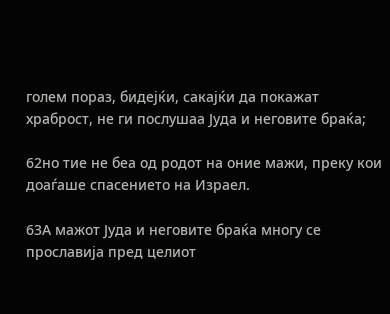голем пораз, бидејќи, сакајќи да покажат храброст, не ги послушаа Јуда и неговите браќа;

62но тие не беа од родот на оние мажи, преку кои доаѓаше спасението на Израел.

63А мажот Јуда и неговите браќа многу се прославија пред целиот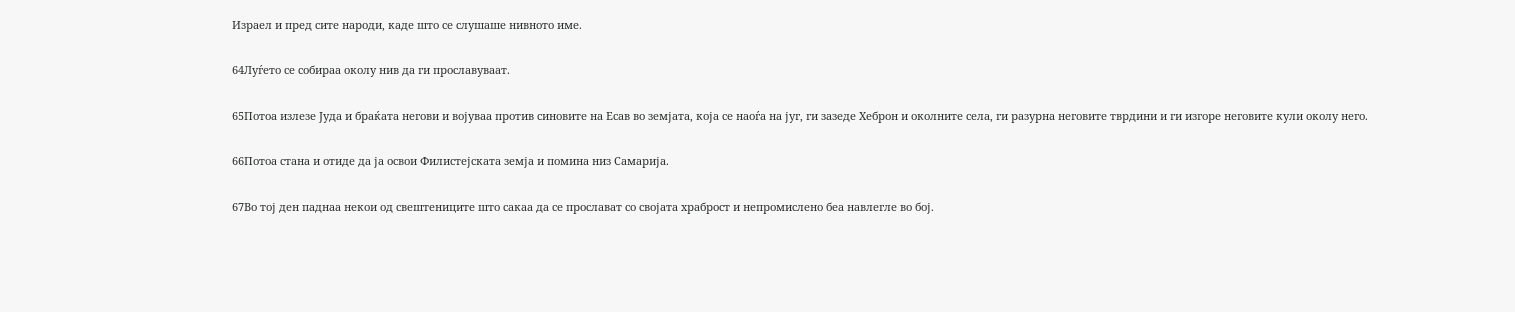Израел и пред сите народи, каде што се слушаше нивното име.

64Луѓето се собираа околу нив да ги прославуваат.

65Потоа излезе Јуда и браќата негови и војуваа против синовите на Есав во земјата, која се наоѓа на југ, ги зазеде Хеброн и околните села, ги разурна неговите тврдини и ги изгоре неговите кули околу него.

66Потоа стана и отиде да ја освои Филистејската земја и помина низ Самарија.

67Во тој ден паднаа некои од свештениците што сакаа да се прослават со својата храброст и непромислено беа навлегле во бој.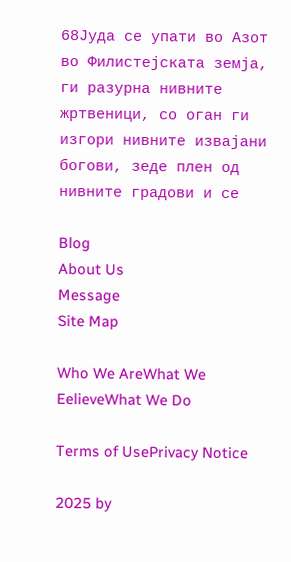68Јуда се упати во Азот во Филистејската земја, ги разурна нивните жртвеници, со оган ги изгори нивните извајани богови, зеде плен од нивните градови и се

Blog
About Us
Message
Site Map

Who We AreWhat We EelieveWhat We Do

Terms of UsePrivacy Notice

2025 by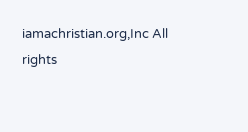iamachristian.org,Inc All rights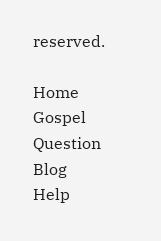reserved.

Home
Gospel
Question
Blog
Help